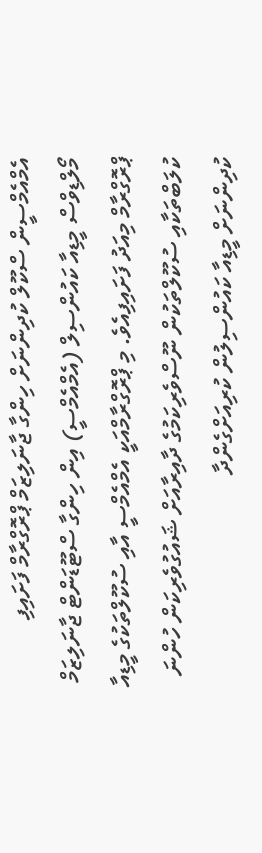އެމްއެމްސީން ސްކޫލް ކުދިންނަށް ހިންގާ ޖާނަލިޒަމް ޕްރޮގްރާމް ފަށައިފި
މޯލްޑިވްސް މީޑިއާ ކައުންސިލް (އެމްއެމްސީ) އިން ހިންގާ ސްޓޫޑަންޓް ޖާނަލިޒަމް ޕްރޮގްރާމް މިއަދު ފަށައިފިއެވެ. މި ޕްރޮގްރާމްއަކީ އެމްއެމްސީ އާއި ސުކޫލްތަކުގެ މީޑިއާ ކުލަބްތަކާއި ސުކޫލްތަކުން ނޫސްވެރިކަމުގެ ދާއިރާއަށް ޝައުގުވެރިކަން ހުންނަ ކުދިންނަށް މީޑިއާ ކައުންސިލުން ކުރިއަށްގެންދާ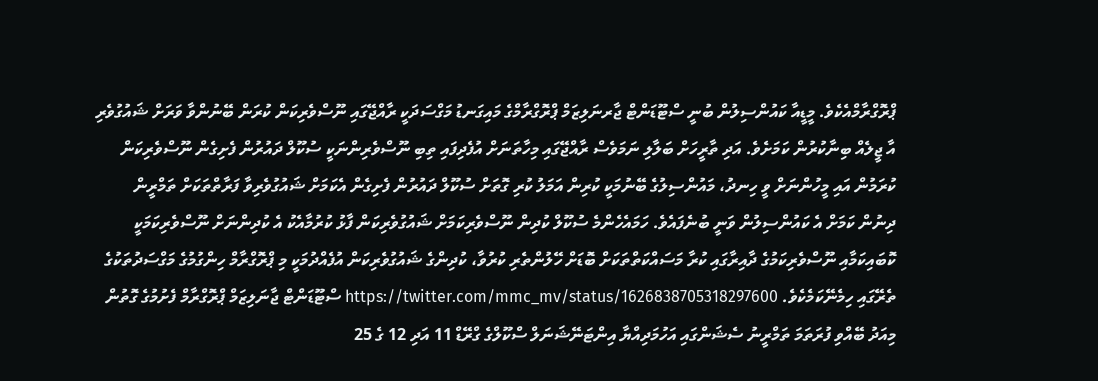ޕްރޮގްރާމްއެކެވެ. މީޑީއާ ކައުންސިލުން ބުނީ ސްޓޫޑަންޓް ޖާރނަލިޒަމް ޕްރޮގްރާމްގެ މައިގަނޑު މަގްސަދަކީ ރާއްޖޭގައި ނޫސްވެރިކަން ކުރަން ބޭނުންވާ ވަރަށް ޝައުގުވެރި އާ ޖީލެއް ބިނާކުރުން ކަމަށެވެ. އަދި ތާރީހަށް ބަލާލި ނަމަވެސް ރާއްޖޭގައި މިހާތަނަށް އުފެދިފައި ތިބި ނޫސްވެރިންނަކީ ސުކޫލް ދައުރުން ފެށިގެން ނޫސްވެރިކަން ކުރަމުން އައި މީހުންނަށް ވީ ހިނދު، މައުންސިލުގެ ބޭނުމަކީ ކުރިން އަމަލު ކުރި ގޮތަށް ސުކޫލް ދައުރުން ފެށިގެން އެކަމަށް ޝައުގުވެރިވާ ފަރާތްތަކަށް ތަމްރީން ދިނުން ކަމަށް އެ ކައުންސިލުން ވަނީ ބުނެފައެވެ. ހަމައެހެންމެ ސުކޫލް ކުދިން ނޫސްވެރިކަމަށް ޝައުގުވެރިކަން ފާޅު ކުރުމާއެކު އެ ކުދިންނަށް ނޫސްވެރިކަމަކީ ކޮބައިކަމާއި ނޫސްވެރިކަމުގެ ދާއިރާގައި ކުރާ މަސައްކަތްތަކަށް ބޮޑަށް ހޭލުންތެރި ކުރުވާ، ކުދިންގެ ޝައުގުވެރިކަން އުފެއްދުމަކީ މި ޕްރޮގްރާމް ހިންގުމުގެ މަގްސަދުތަކުގެ ތެރޭގައި ހިމެނޭކަމެކެވެ. https://twitter.com/mmc_mv/status/1626838705318297600 ސްޓޫޑަންޓް ޖާނަލިޒަމް ޕްރޮގްރާމް ފެށުމުގެ ގޮތުން މިއަދު ބޭއްވި ފުރަތަމަ ތަމްރީނު ސެޝަންގައި އަހުމަދިއްޔާ އިންޓަނޭޝަނަލް ސްކޫލްގެ ގްރޭޑް 11 އަދި 12 ގެ 25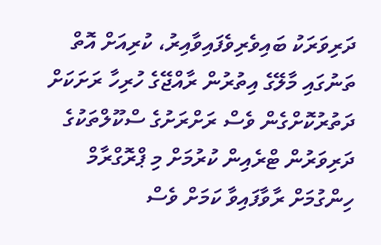ދަރިވަރަކު ބައިވެރިވެފައިވާއިރު، ކުރިއަށް އޮތް ތަނުގައި މާލޭގެ އިތުރުން ރާއްޖޭގެ ހުރިހާ ރަށަކަށް ދަތުރުކޮށްގެން ވެސް ރަށްރަށުގެ ސްކޫލްތަކުގެ ދަރިވަރުން ޓްރެއިން ކުރުމަށް މި ޕްރޮގްރާމް ހިންގުމަށް ރާވާފައިވާ ކަމަށް ވެސް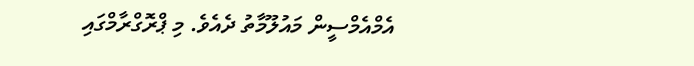އެމްއެމްސީން މައުލޫމާތު ދެއެވެ. މި ޕްރޮގްރާމްގައި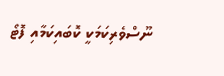ނޫސްވެރިކަމަކީ ކޮބައިކަމާއި ފޮޓޯ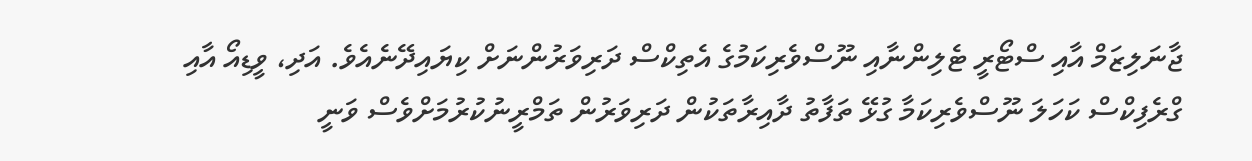ޖާނަލިޒަމް އާއި ސްޓޯރީ ޓެލިންނާއި ނޫސްވެރިކަމުގެ އެތިކްސް ދަރިވަރުންނަށް ކިޔައިދޭނެއެވެ. އަދި، ވީޑިއޯ އާއި ގްރެފިކްސް ކަހަލަ ނޫސްވެރިކަމާ ގުޅޭ ތަފާތު ދާއިރާތަކުން ދަރިވަރުން ތަމްރީނުކުރުމަށްވެސް ވަނީ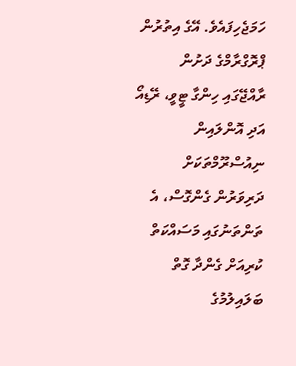ހަމަޖެހިފައެވެ. އޭގެ އިތުރުން ޕްރޮގްރާމްގެ ދަށުން ރާއްޖޭގައި ހިންގާ ޓީވީ، ރޭޑިއޯ އަދި އޮންލައިން ނިއުސްރޫމްތަކަށް ދަރިވަރުން ގެންގޮސް، އެ ތަންތަނުގައި މަސައްކަތް ކުރިއަށް ގެންދާ ގޮތް ބަލައިލުމުގެ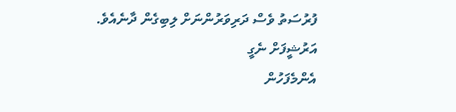ފުރުސަތު ވެސް ދަރިވަރުންނަށް ލިބިގެން ދާނެއެވެ.
އަރުޝީފަށް ނެގީ
އެންމެފަހުން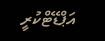އަޕްޑޭޓްކުރީ